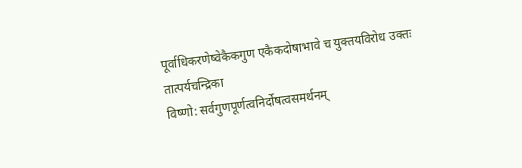पूर्वाधिकरणेष्वेकैकगुण एकैकदोषाभावे च युक्तयविरोध उक्तः
तात्पर्यचन्द्रिका
विष्णो: सर्वगुणपूर्णत्वनिर्दोषत्वसमर्थनम्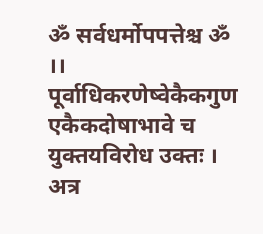ॐ सर्वधर्मोपपत्तेश्च ॐ ।।
पूर्वाधिकरणेष्वेकैकगुण एकैकदोषाभावे च युक्तयविरोध उक्तः । अत्र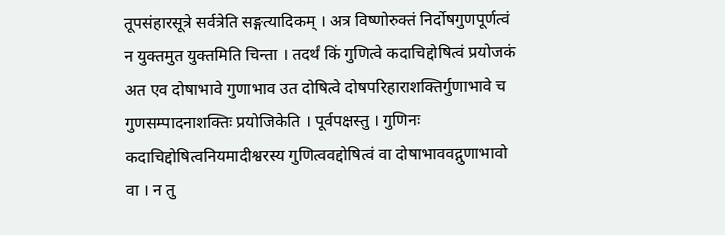तूपसंहारसूत्रे सर्वत्रेति सङ्गत्यादिकम् । अत्र विष्णोरुक्तं निर्दोषगुणपूर्णत्वं न युक्तमुत युक्तमिति चिन्ता । तदर्थं किं गुणित्वे कदाचिद्दोषित्वं प्रयोजकं अत एव दोषाभावे गुणाभाव उत दोषित्वे दोषपरिहाराशक्तिर्गुणाभावे च गुणसम्पादनाशक्तिः प्रयोजिकेति । पूर्वपक्षस्तु । गुणिनः कदाचिद्दोषित्वनियमादीश्वरस्य गुणित्ववद्दोषित्वं वा दोषाभाववद्गुणाभावो वा । न तु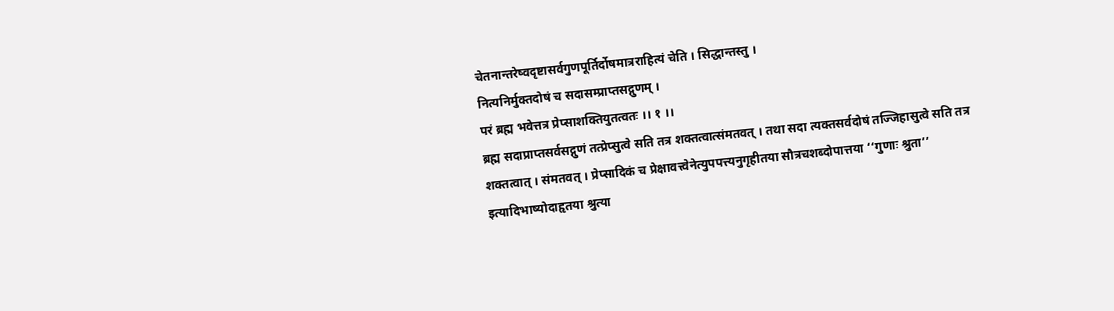चेतनान्तरेष्वदृष्टासर्वगुणपूर्तिर्दोषमात्रराहित्यं चेति । सिद्धान्तस्तु ।
नित्यनिर्मुक्तदोषं च सदासम्प्राप्तसद्गुणम् ।
परं ब्रह्म भवेत्तत्र प्रेप्साशक्तियुतत्वतः ।। १ ।।
ब्रह्म सदाप्राप्तसर्वसद्गुणं तत्प्रेप्सुत्वे सति तत्र शक्तत्वात्संमतवत् । तथा सदा त्यक्तसर्वदोषं तज्जिहासुत्वे सति तत्र शक्तत्वात् । संमतवत् । प्रेप्सादिकं च प्रेक्षावत्त्वेनेत्युपपत्त्यनुगृहीतया सौत्रचशब्दोपात्तया ‘‘गुणाः श्रुता’’ इत्यादिभाष्योदाहृतया श्रुत्या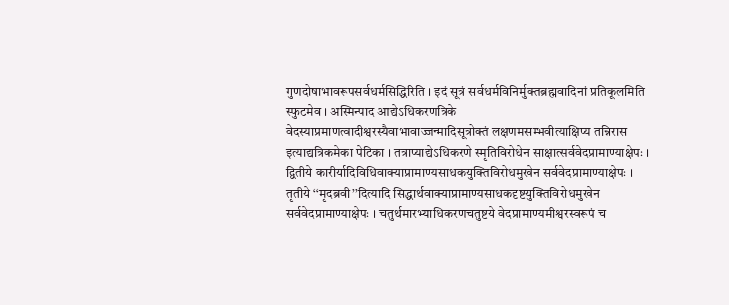गुणदोषाभावरूपसर्वधर्मसिद्धिरिति । इदं सूत्रं सर्वधर्मविनिर्मुक्तब्रह्मवादिनां प्रतिकूलमिति स्फुटमेव । अस्मिन्पाद आद्येऽधिकरणत्रिके वेदस्याप्रमाणत्वादीश्वरस्यैवाभावाज्जन्मादिसूत्रोक्तं लक्षणमसम्भवीत्याक्षिप्य तन्निरास इत्याद्यत्रिकमेका पेटिका । तत्राप्याद्येऽधिकरणे स्मृतिविरोधेन साक्षात्सर्ववेदप्रामाण्याक्षेपः । द्वितीये कारीर्यादिविधिवाक्याप्रामाण्यसाधकयुक्तिविरोधमुखेन सर्ववेदप्रामाण्याक्षेपः । तृतीये ‘‘मृदब्रवी’’दित्यादि सिद्धार्थवाक्याप्रामाण्यसाधकदृष्टयुक्तिविरोधमुखेन सर्ववेदप्रामाण्याक्षेपः । चतुर्थमारभ्याधिकरणचतुष्टये वेदप्रामाण्यमीश्वरस्वरूपं च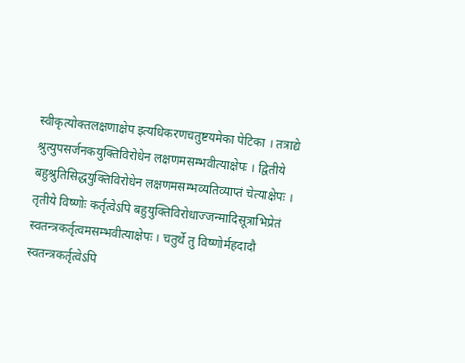स्वीकृत्योक्तलक्षणाक्षेप इत्यधिकरणचतुष्टयमेका पेटिका । तत्राद्ये श्रुत्युपसर्जनकयुक्तिविरोधेन लक्षणमसम्भवीत्याक्षेपः । द्वितीये बहुश्रुतिसिद्धयुक्तिविरोधेन लक्षणमसम्भव्यतिव्याप्तं चेत्याक्षेपः । तृतीये विष्णोः कर्तृत्वेऽपि बहुयुक्तिविरोधाज्जन्मादिसूत्राभिप्रेतं स्वतन्त्रकर्तृत्वमसम्भवीत्याक्षेपः । चतुर्थे तु विष्णोर्महदादौ स्वतन्त्रकर्तृत्वेऽपि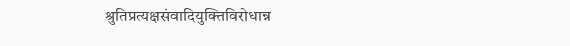श्रुतिप्रत्यक्षसंवादियुक्तिविरोधान्न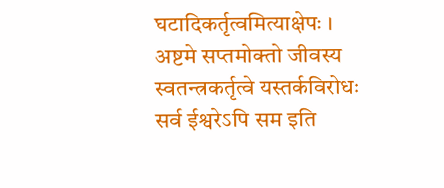घटादिकर्तृत्वमित्याक्षेपः । अष्टमे सप्तमोक्तो जीवस्य स्वतन्त्रकर्तृत्वे यस्तर्कविरोधः सर्व ईश्वरेऽपि सम इति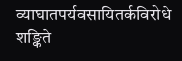व्याघातपर्यवसायितर्कविरोधे शङ्किते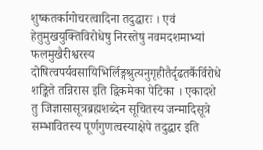शुष्कतर्कागोचरत्वादिना तदुद्धारः । एवं हेतुमुखयुक्तिविरोधेषु निरस्तेषु नवमदशमाभ्यां फलमुखैरीश्वरस्य दोषित्वपर्यवसायिभिर्लिङ्गश्रुत्यनुगृहीतैर्दृढतर्कैर्विरोधे शङ्किते तन्निरास इति द्विकमेका पेटिका । एकादशे तु जिज्ञासासूत्रब्रह्मशब्देन सूचितस्य जन्मादिसूत्रे सम्भावितस्य पूर्णगुणत्वस्याक्षेपे तदुद्धार इति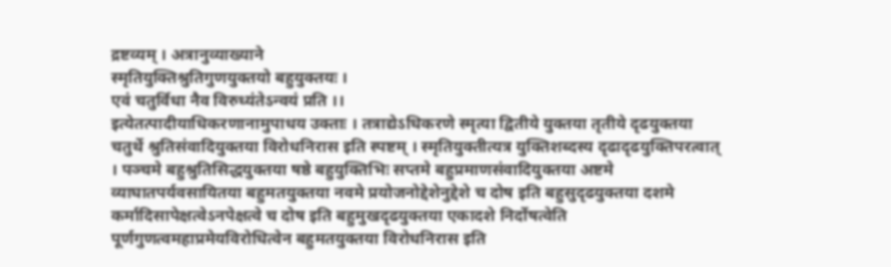द्रष्टव्यम् । अत्रानुव्याख्याने
स्मृतियुक्तिश्रुतिगुणयुक्तयो बहुयुक्तयः ।
एवं चतुर्विधा नैव विरुध्यंतेऽन्वयं प्रति ।।
इत्येतत्पादीयाधिकरणानामुपाधय उक्ताः । तत्राद्येऽधिकरणे स्मृत्या द्वितीये युक्तया तृतीये दृढयुक्तया चतुर्थे श्रुतिसंवादियुक्तया विरोधनिरास इति स्पष्टम् । स्मृतियुक्तीत्यत्र युक्तिशब्दस्य दृढादृढयुक्तिपरत्वात् । पञ्चमे बहुश्रुतिसिद्धयुक्तया षष्ठे बहुयुक्तिभिः सप्तमे बहुप्रमाणसंवादियुक्तया अष्टमे व्याघातपर्यवसायितया बहुमतयुक्तया नवमे प्रयोजनोद्देशेनुद्देशे च दोष इति बहुसुदृढयुक्तया दशमे कर्मादिसापेक्षत्वेऽनपेक्षत्वे च दोष इति बहुमुखदृढयुक्तया एकादशे निर्दोषत्वेति पूर्णगुणत्वमहाप्रमेयविरोधित्वेन बहुमतयुक्तया विरोधनिरास इति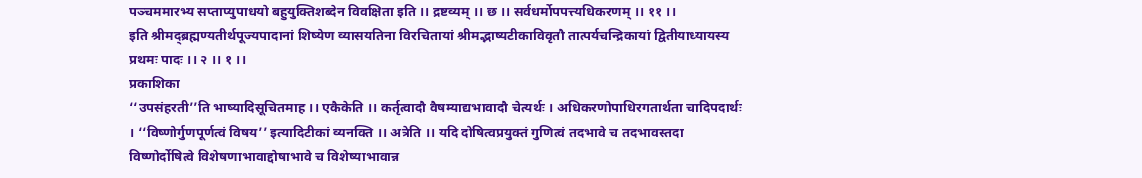पञ्चममारभ्य सप्ताप्युपाधयो बहुयुक्तिशब्देन विवक्षिता इति ।। द्रष्टव्यम् ।। छ ।। सर्वधर्मोपपत्त्यधिकरणम् ।। ११ ।।
इति श्रीमद्ब्रह्मण्यतीर्थपूज्यपादानां शिष्येण व्यासयतिना विरचितायां श्रीमद्भाष्यटीकाविवृतौ तात्पर्यचन्द्रिकायां द्वितीयाध्यायस्य प्रथमः पादः ।। २ ।। १ ।।
प्रकाशिका
‘‘उपसंहरती’’ति भाष्यादिसूचितमाह ।। एकैकेति ।। कर्तृत्वादौ वैषम्याद्यभावादौ चेत्यर्थः । अधिकरणोपाधिरगतार्थता चादिपदार्थः । ‘‘विष्णोर्गुणपूर्णत्वं विषय’’ इत्यादिटीकां व्यनक्ति ।। अत्रेति ।। यदि दोषित्वप्रयुक्तं गुणित्वं तदभावे च तदभावस्तदा विष्णोर्दोषित्वे विशेषणाभावाद्दोषाभावे च विशेष्याभावान्न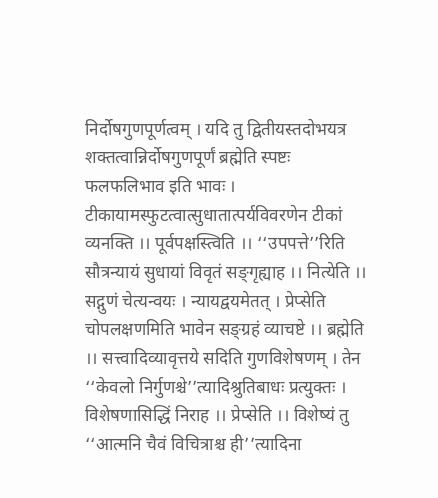निर्दोषगुणपूर्णत्वम् । यदि तु द्वितीयस्तदोभयत्र शक्तत्वान्निर्दोषगुणपूर्णं ब्रह्मेति स्पष्टः फलफलिभाव इति भावः । टीकायामस्फुटत्वात्सुधातात्पर्यविवरणेन टीकां व्यनक्ति ।। पूर्वपक्षस्त्विति ।। ‘‘उपपत्ते’’रिति सौत्रन्यायं सुधायां विवृतं सङ्गृह्याह ।। नित्येति ।। सद्गुणं चेत्यन्वयः । न्यायद्वयमेतत् । प्रेप्सेति चोपलक्षणमिति भावेन सङ्ग्रहं व्याचष्टे ।। ब्रह्मेति ।। सत्त्वादिव्यावृत्तये सदिति गुणविशेषणम् । तेन ‘‘केवलो निर्गुणश्चे’’त्यादिश्रुतिबाधः प्रत्युक्तः । विशेषणासिद्धिं निराह ।। प्रेप्सेति ।। विशेष्यं तु ‘‘आत्मनि चैवं विचित्राश्च ही’’त्यादिना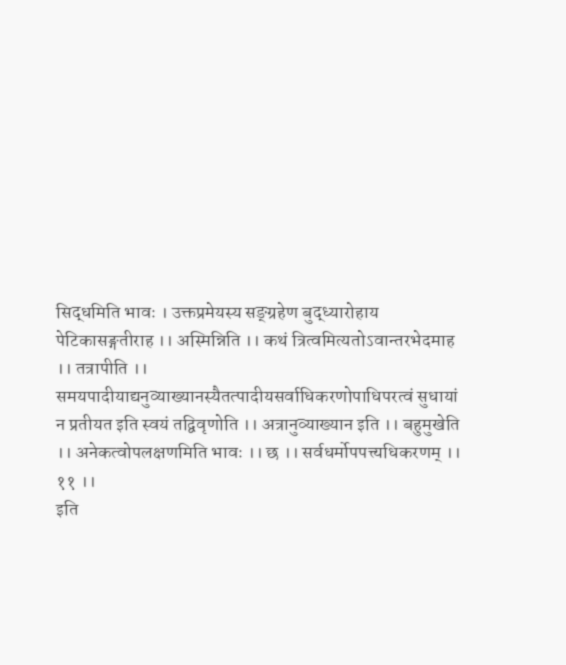सिद्धमिति भावः । उक्तप्रमेयस्य सङ्ग्रहेण बुद्ध्यारोहाय पेटिकासङ्गतीराह ।। अस्मिन्निति ।। कथं त्रित्वमित्यतोऽवान्तरभेदमाह ।। तत्रापीति ।। समयपादीयाद्यनुव्याख्यानस्यैतत्पादीयसर्वाधिकरणोपाधिपरत्वं सुधायां न प्रतीयत इति स्वयं तद्विवृणोति ।। अत्रानुव्याख्यान इति ।। बहुमुखेति ।। अनेकत्वोपलक्षणमिति भावः ।। छ ।। सर्वधर्मोपपत्त्यधिकरणम् ।। ११ ।।
इति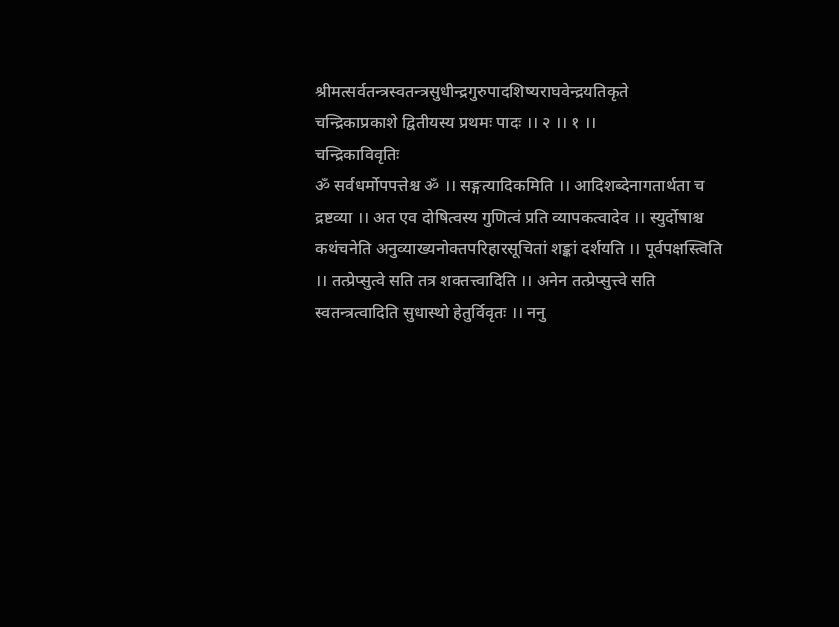श्रीमत्सर्वतन्त्रस्वतन्त्रसुधीन्द्रगुरुपादशिष्यराघवेन्द्रयतिकृते
चन्द्रिकाप्रकाशे द्वितीयस्य प्रथमः पादः ।। २ ।। १ ।।
चन्द्रिकाविवृतिः
ॐ सर्वधर्मोपपत्तेश्च ॐ ।। सङ्गत्यादिकमिति ।। आदिशब्देनागतार्थता च द्रष्टव्या ।। अत एव दोषित्वस्य गुणित्वं प्रति व्यापकत्वादेव ।। स्युर्दोषाश्च कथंचनेति अनुव्याख्यनोक्तपरिहारसूचितां शङ्कां दर्शयति ।। पूर्वपक्षस्त्विति ।। तत्प्रेप्सुत्वे सति तत्र शक्तत्त्वादिति ।। अनेन तत्प्रेप्सुत्त्वे सति स्वतन्त्रत्वादिति सुधास्थो हेतुर्विवृतः ।। ननु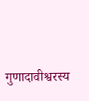गुणादावीश्वरस्य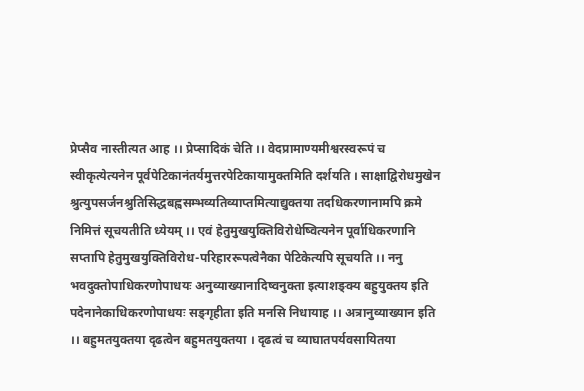प्रेप्सैव नास्तीत्यत आह ।। प्रेप्सादिकं चेति ।। वेदप्रामाण्यमीश्वरस्वरूपं च स्वीकृत्येत्यनेन पूर्वपेटिकानंतर्यमुत्तरपेटिकायामुक्तमिति दर्शयति । साक्षाद्विरोधमुखेन श्रुत्युपसर्जनश्रुतिसिद्धबह्वसम्भव्यतिव्याप्तमित्याद्युक्तया तदधिकरणानामपि क्रमे निमित्तं सूचयतीति ध्येयम् ।। एवं हेतुमुखयुक्तिविरोधेष्वित्यनेन पूर्वाधिकरणानि सप्तापि हेतुमुखयुक्तिविरोध-परिहाररूपत्वेनैका पेटिकेत्यपि सूचयति ।। ननु भवदुक्तोपाधिकरणोपाधयः अनुव्याख्यानादिष्वनुक्ता इत्याशङ्क्य बहुयुक्तय इति पदेनानेकाधिकरणोपाधयः सङ्गृहीता इति मनसि निधायाह ।। अत्रानुव्याख्यान इति ।। बहुमतयुक्तया दृढत्वेन बहुमतयुक्तया । दृढत्वं च व्याघातपर्यवसायितया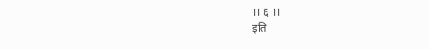।। ६ ।।
इति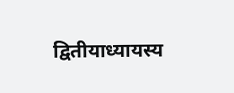द्वितीयाध्यायस्य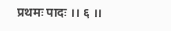प्रथमः पादः ।। ६ ।।